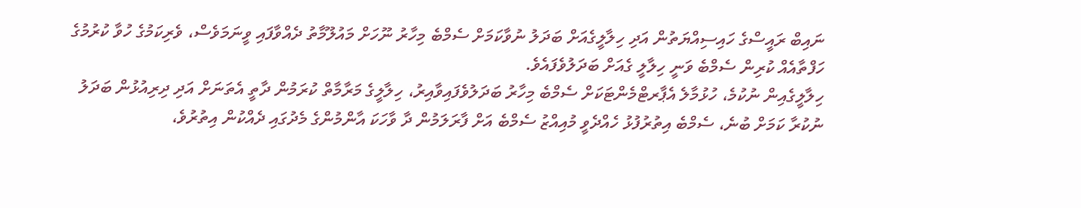ނައިބް ރައީސްގެ ހައިސިއްޔަތުން އަދި ހިލާލީގެއަށް ބަދަލު ނުވާކަމަށް ސެމްބެ މިހާރު ނޫހަށް މައުލޫމާތު ދެއްވާފައި ވީނަމަވެސް، ވެރިކަމުގެ ހުވާ ކުރުމުގެ ހަފްތާއެއް ކުރިން ސެމްބެ ވަނީ ހިލާލީ ގެއަށް ބަދަލުވެފައެވެ.
ހިލާލީގެއިން ނުކުމެ، ހުޅުމާލެ އެޕާރޓްމެންޓަކަށް ސެމްބެ މިހާރު ބަދަލުވެފައިވާއިރު، ހިލާލީގެ މަރާމާތް ކުރަމުން ދާތީ އެތަނަށް އަދި ދިރިއުޅުން ބަދަލު ނުކުރާ ކަމަށް ބުނެ، ސެމްބެ އިތުރުފުޅު ހެއްދެވީ މުއިއްޒު ސެމްބެ އަށް ފާރަލަމުން ދާ ވާހަކަ އާންމުންގެ މެދުގައި ދެއްކުން އިތުރުވެ،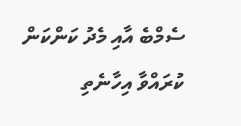ސެމްބެ އާއި މެދު ކަންކަން ކުރައްވާ އިހާނެތި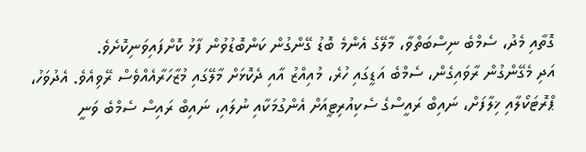ގޮތާއި މެދު، ސެމްބެ ނިސްބަތްވާ، މާލޭގެ އެންމެ ބޮޑު ގޭންގުން ކަންބޮޑުވުން ފާޅު ކޮށްފައިވަނިކޮށެވެ.
އަދި މެގޭންގުން ރާވައިގެން، ސެމްބެ އަޑީގައި ހުރެ، މުއިއްޒު އާއި ދެކޮޅަށް މާލޭގައި މުޒާހަރާއެއްވެސް ރޭވިއެވެ. އެދުވަހު، ޕްރޮޓަކޯލާއި ޚިލާފަށް، ނައިބް ރައީސްގެ ސެކިއުރިޓީއަށް އެންގުމަކާއި ނުލައި، ނައިބް ރައިސް ސެމްބެ ވަނީ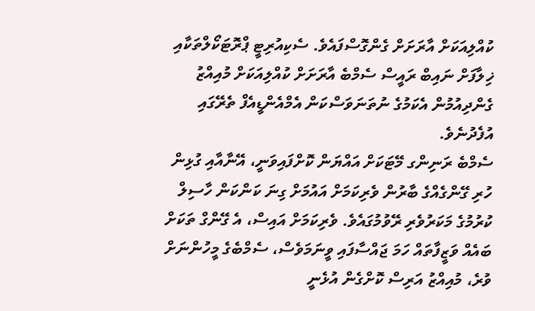ކުއްލިއަކަށް އާރަށަށް ގެންގޮސްފައެވެ. ސެކިއުރިޓީ ޕްރޮޓަކޯލްތަކާއި ޚިލާފަށް ނައިބް ރައީސް ސެމްބެ އާރަށަށް ކުއްލިއަކަށް މުއިއްޒު ގެންދިއުމުން އެކަމުގެ ނުތަނަވަސްކަން އެމްއެންޑީއެފް ތެރޭގައި އުފެދުނެވެ.
ސެމްބެ ރަނިންގ މޭޓަކަށް އައްޔަން ކޮށްފައިވަނީ، އޭނާއާއި ގުޅިން ހުރި ގޭންގެއްގެ ބާރުން ވެރިކަމަށް އައުމަށް ގިނަ ކަންކަން ހާސިލް ކުރުމުގެ މަކަރުވެރި ރޭވުމުގައެވެ. ވެރިކަމަށް އައިސް، އެ ގޭންގް ތަކަށް ބައެއް ވަޒީފާތައް ހަމަ ޖައްސާފައި ވީނަމަވެސް، ސެމްބެގެ މީހުންނަށް ވުރެ، މުއިއްޒު އަރިސް ކޮށްގެން އުޅެނީ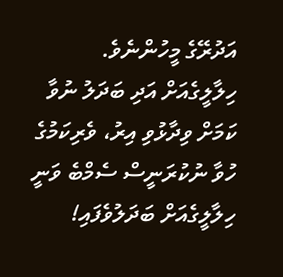އަދުރޭގެ މީހުންނެވެ.
ހިލާލީގެއަށް އަދި ބަދަލު ނުވާ ކަމަށް ވިދާޅުވި އިރު، ވެރިކަމުގެ ހުވާ ނުކުރަނީސް ސެމްބެ ވަނީ ހިލާލީގެއަށް ބަދަލުވެފައި!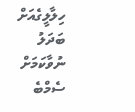ހިލާލީގެއަށް ބަދަލު ނުވާކަމަށް ސެމްބެ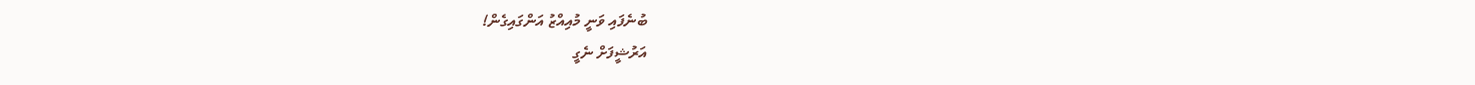ބުނެފައި ވަނީ މުއިއްޒު އަންގައިގެން!
އަރުޝީފަށް ނެގީ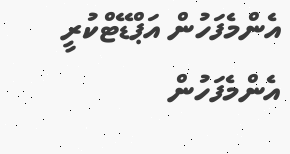އެންމެފަހުން އަޕްޑޭޓްކުރީ
އެންމެފަހުން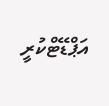އަޕްޑޭޓްކުރީ